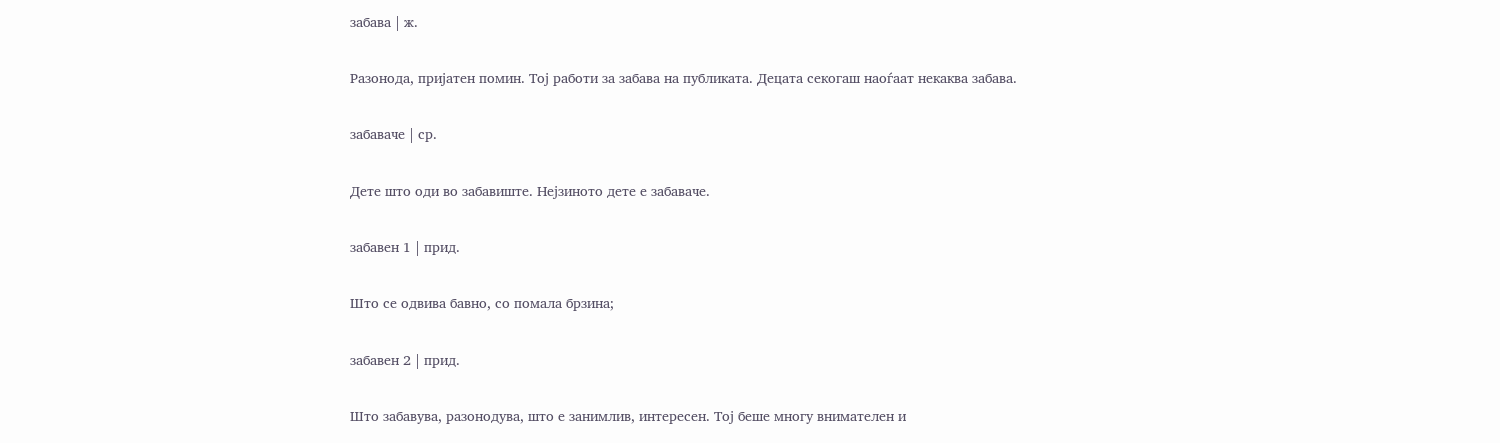забава | ж.

Разонода, пријатен помин. Тој работи за забава на публиката. Децата секогаш наоѓаат некаква забава.

забаваче | ср.

Дете што оди во забавиште. Нејзиното дете е забаваче.

забавен 1 | прид.

Што се одвива бавно, со помала брзина;

забавен 2 | прид.

Што забавува, разонодува, што е занимлив, интересен. Тој беше многу внимателен и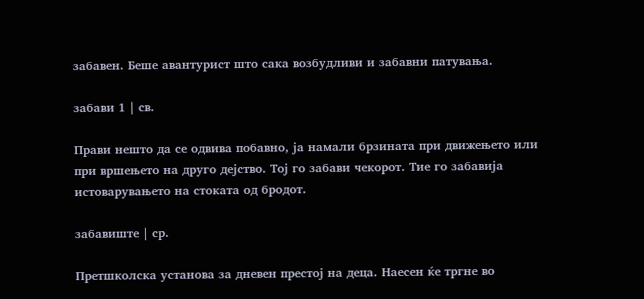забавен. Беше авантурист што сака возбудливи и забавни патувања.

забави 1 | св.

Прави нешто да се одвива побавно, ја намали брзината при движењето или при вршењето на друго дејство. Тој го забави чекорот. Тие го забавија истоварувањето на стоката од бродот.

забавиште | ср.

Претшколска установа за дневен престој на деца. Наесен ќе тргне во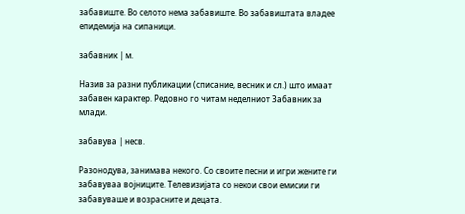забавиште. Во селото нема забавиште. Во забавиштата владее епидемија на сипаници.

забавник | м.

Назив за разни публикации (списание, весник и сл.) што имаат забавен карактер. Редовно го читам неделниот Забавник за млади.

забавува | несв.

Разонодува, занимава некого. Со своите песни и игри жените ги забавуваа војниците. Телевизијата со некои свои емисии ги забавуваше и возрасните и децата.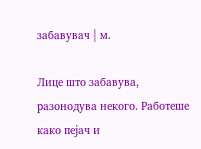забавувач | м.

Лице што забавува, разонодува некого. Работеше како пејач и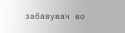забавувач во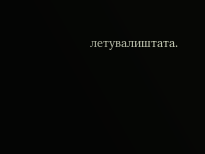летувалиштата.